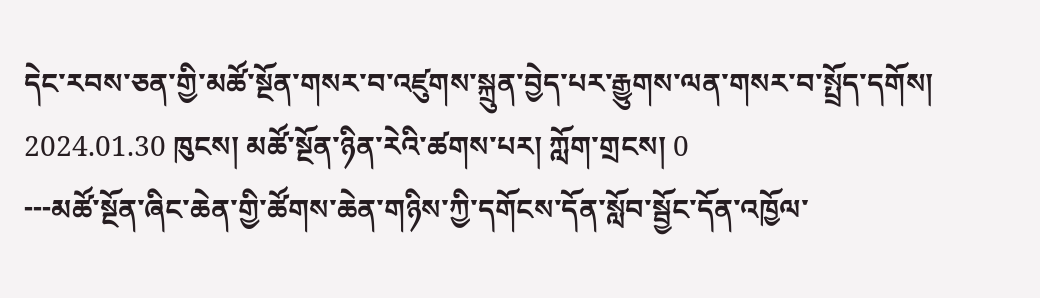དེང་རབས་ཅན་གྱི་མཚོ་སྔོན་གསར་བ་འཛུགས་སྐྲུན་བྱེད་པར་རྒྱུགས་ལན་གསར་བ་སྤྲོད་དགོས།
2024.01.30 ཁུངས། མཚོ་སྔོན་ཉིན་རེའི་ཚགས་པར། ཀློག་གྲངས། 0
---མཚོ་སྔོན་ཞིང་ཆེན་གྱི་ཚོགས་ཆེན་གཉིས་ཀྱི་དགོངས་དོན་སློབ་སྦྱོང་དོན་འཁྱོལ་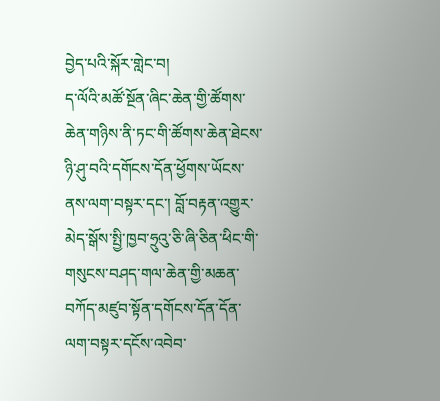བྱེད་པའི་སྐོར་གླེང་བ།
ད་ལོའི་མཚོ་སྔོན་ཞིང་ཆེན་གྱི་ཚོགས་ཆེན་གཉིས་ནི་ཏང་གི་ཚོགས་ཆེན་ཐེངས་ཉི་ཤུ་བའི་དགོངས་དོན་ཕྱོགས་ཡོངས་ནས་ལག་བསྟར་དང་། བློ་བརྟན་འགྱུར་མེད་སྒོས་སྤྱི་ཁྱབ་ཧྲུའུ་ཅི་ཞི་ཅིན་ཕིང་གི་གསུངས་བཤད་གལ་ཆེན་གྱི་མཆན་བཀོད་མཛུབ་སྟོན་དགོངས་དོན་དོན་ལག་བསྟར་དངོས་འབེབ་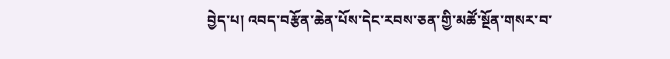བྱེད་པ། འབད་བརྩོན་ཆེན་པོས་དེང་རབས་ཅན་གྱི་མཚོ་སྔོན་གསར་བ་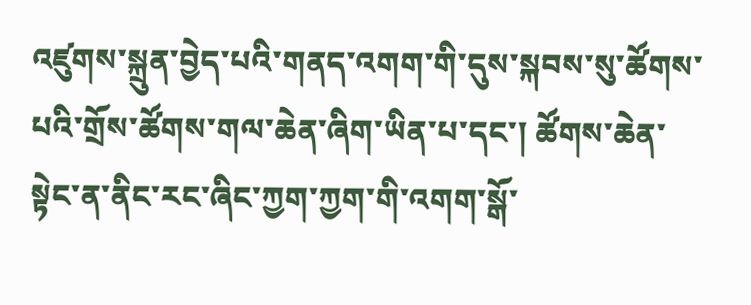འཛུགས་སྐྲུན་བྱེད་པའི་གནད་འགག་གི་དུས་སྐབས་སུ་ཚོགས་པའི་གྲོས་ཚོགས་གལ་ཆེན་ཞིག་ཡིན་པ་དང་། ཚོགས་ཆེན་སྟེང་ན་ནིང་རང་ཞིང་ཀྱག་ཀྱག་གི་འགག་སྒོ་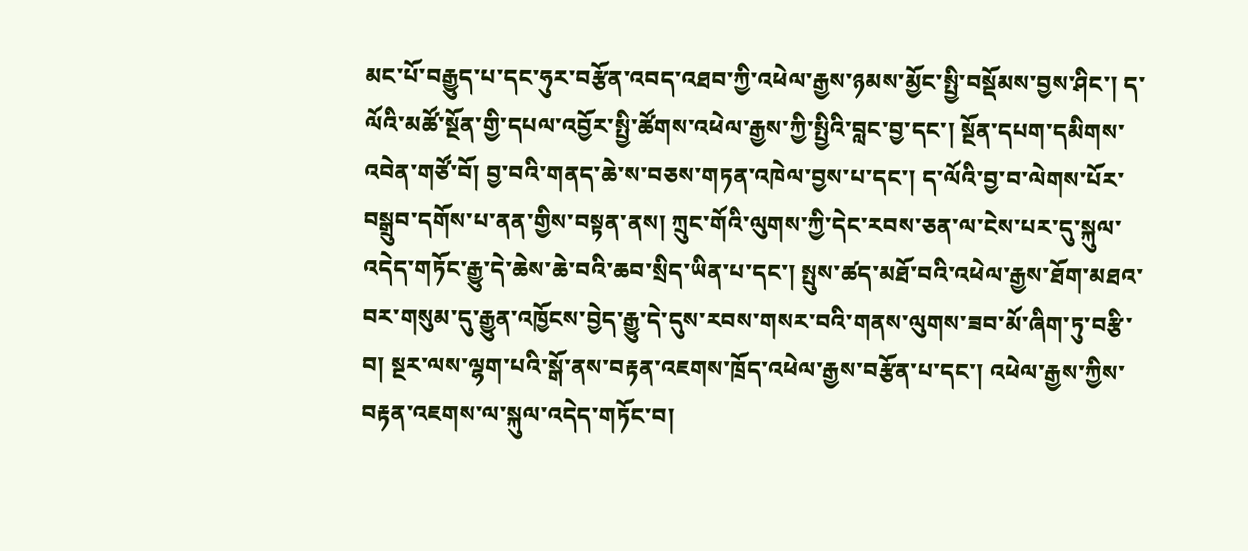མང་པོ་བརྒྱུད་པ་དང་ཧུར་བརྩོན་འབད་འཐབ་ཀྱི་འཕེལ་རྒྱས་ཉམས་མྱོང་སྤྱི་བསྡོམས་བྱས་ཤིང་། ད་ལོའི་མཚོ་སྔོན་གྱི་དཔལ་འབྱོར་སྤྱི་ཚོགས་འཕེལ་རྒྱས་ཀྱི་སྤྱིའི་བླང་བྱ་དང་། སྔོན་དཔག་དམིགས་འབེན་གཙོ་བོ། བྱ་བའི་གནད་ཆེ་ས་བཅས་གཏན་འཁེལ་བྱས་པ་དང་། ད་ལོའི་བྱ་བ་ལེགས་པོར་བསྒྲུབ་དགོས་པ་ནན་གྱིས་བསྟན་ནས། ཀྲུང་གོའི་ལུགས་ཀྱི་དེང་རབས་ཅན་ལ་ངེས་པར་དུ་སྐུལ་འདེད་གཏོང་རྒྱུ་དེ་ཆེས་ཆེ་བའི་ཆབ་སྲིད་ཡིན་པ་དང་། སྤུས་ཚད་མཐོ་བའི་འཕེལ་རྒྱས་ཐོག་མཐའ་བར་གསུམ་དུ་རྒྱུན་འཁྱོངས་བྱེད་རྒྱུ་དེ་དུས་རབས་གསར་བའི་གནས་ལུགས་ཟབ་མོ་ཞིག་ཏུ་བརྩི་བ། སྔར་ལས་ལྷག་པའི་སྒོ་ནས་བརྟན་འཇགས་ཁྲོད་འཕེལ་རྒྱས་བརྩོན་པ་དང་། འཕེལ་རྒྱས་ཀྱིས་བརྟན་འཇགས་ལ་སྐུལ་འདེད་གཏོང་བ།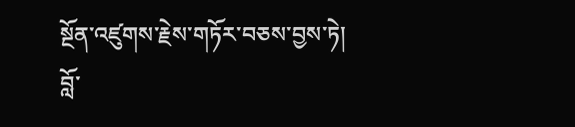སྔོན་འཛུགས་རྗེས་གཏོར་བཅས་བྱས་ཏེ། བློ་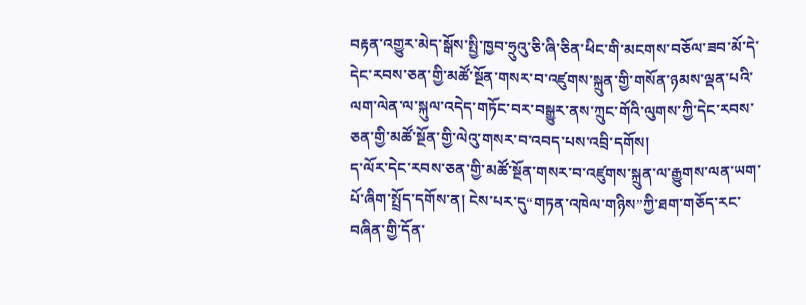བརྟན་འགྱུར་མེད་སྒོས་སྤྱི་ཁྱབ་ཧྲུའུ་ཅི་ཞི་ཅིན་ཕིང་གི་མངགས་བཅོལ་ཟབ་མོ་དེ་དེང་རབས་ཅན་གྱི་མཚོ་སྔོན་གསར་བ་འཛུགས་སྐྲུན་གྱི་གསོན་ཉམས་ལྡན་པའི་ལག་ལེན་ལ་སྐུལ་འདེད་གཏོང་བར་བསྒྱུར་ནས་ཀྲུང་གོའི་ལུགས་ཀྱི་དེང་རབས་ཅན་གྱི་མཚོ་སྔོན་གྱི་ལེའུ་གསར་བ་འབད་པས་འབྲི་དགོས།
ད་ལོར་དེང་རབས་ཅན་གྱི་མཚོ་སྔོན་གསར་བ་འཛུགས་སྐྲུན་ལ་རྒྱུགས་ལན་ཡག་པོ་ཞིག་སྤྲོད་དགོས་ན། ངེས་པར་དུ“གཏན་འཁེལ་གཉིས”ཀྱི་ཐག་གཅོད་རང་བཞིན་གྱི་དོན་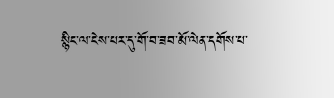སྙིང་ལ་ངེས་པར་དུ་གོ་བ་ཟབ་མོ་ལེན་དགོས་པ་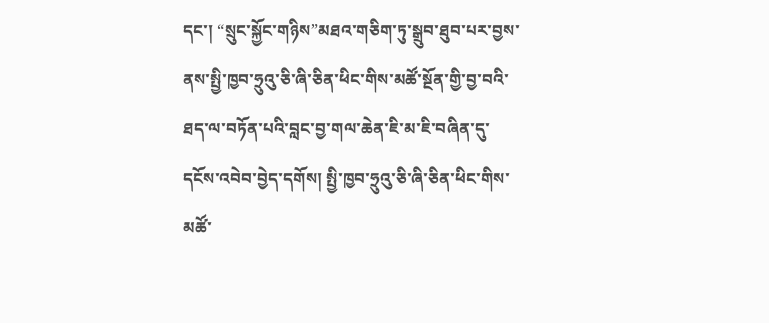དང་། “སྲུང་སྐྱོང་གཉིས”མཐའ་གཅིག་ཏུ་སྒྲུབ་ཐུབ་པར་བྱས་ནས་སྤྱི་ཁྱབ་ཧྲུའུ་ཅི་ཞི་ཅིན་ཕིང་གིས་མཚོ་སྔོན་གྱི་བྱ་བའི་ཐད་ལ་བཏོན་པའི་བླང་བྱ་གལ་ཆེན་ཇི་མ་ཇི་བཞིན་དུ་དངོས་འབེབ་བྱེད་དགོས། སྤྱི་ཁྱབ་ཧྲུའུ་ཅི་ཞི་ཅིན་ཕིང་གིས་མཚོ་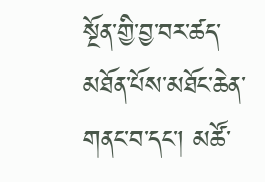སྔོན་གྱི་བྱ་བར་ཚད་མཐོན་པོས་མཐོང་ཆེན་གནང་བ་དང་། མཚོ་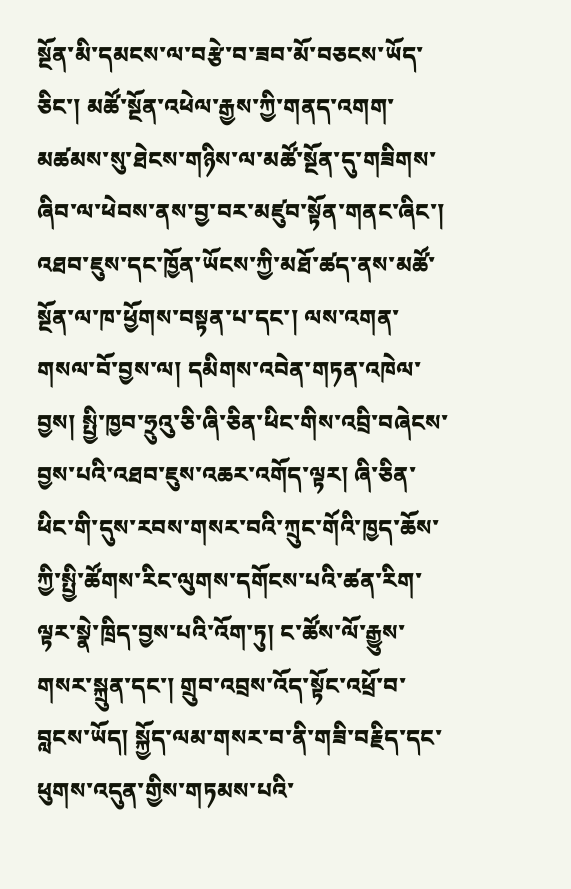སྔོན་མི་དམངས་ལ་བརྩེ་བ་ཟབ་མོ་བཅངས་ཡོད་ཅིང་། མཚོ་སྔོན་འཕེལ་རྒྱས་ཀྱི་གནད་འགག་མཚམས་སུ་ཐེངས་གཉིས་ལ་མཚོ་སྔོན་དུ་གཟིགས་ཞིབ་ལ་ཕེབས་ནས་བྱ་བར་མཛུབ་སྟོན་གནང་ཞིང་། འཐབ་ཇུས་དང་ཁྱོན་ཡོངས་ཀྱི་མཐོ་ཚད་ནས་མཚོ་སྔོན་ལ་ཁ་ཕྱོགས་བསྟན་པ་དང་། ལས་འགན་གསལ་བོ་བྱས་ལ། དམིགས་འབེན་གཏན་འཁེལ་བྱས། སྤྱི་ཁྱབ་ཧྲུའུ་ཅི་ཞི་ཅིན་ཕིང་གིས་འབྲི་བཞེངས་བྱས་པའི་འཐབ་ཇུས་འཆར་འགོད་ལྟར། ཞི་ཅིན་ཕིང་གི་དུས་རབས་གསར་བའི་ཀྲུང་གོའི་ཁྱད་ཆོས་ཀྱི་སྤྱི་ཚོགས་རིང་ལུགས་དགོངས་པའི་ཚན་རིག་ལྟར་སྣེ་ཁྲིད་བྱས་པའི་འོག་ཏུ། ང་ཚོས་ལོ་རྒྱུས་གསར་སྐྲུན་དང་། གྲུབ་འབྲས་འོད་སྟོང་འཕྲོ་བ་བླངས་ཡོད། སྐྱོད་ལམ་གསར་བ་ནི་གཟི་བརྗིད་དང་ཕུགས་འདུན་གྱིས་གཏམས་པའི་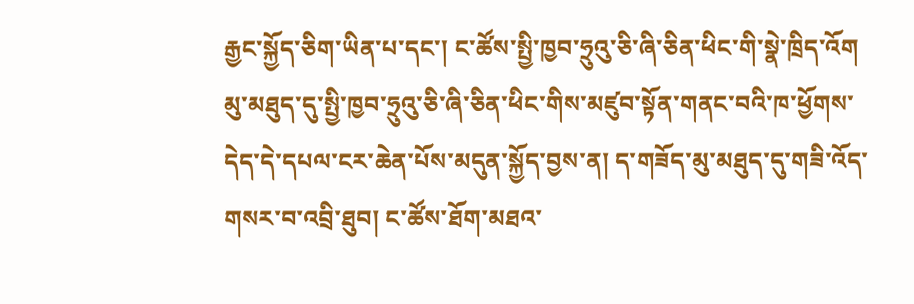རྒྱང་སྐྱོད་ཅིག་ཡིན་པ་དང་། ང་ཚོས་སྤྱི་ཁྱབ་ཧྲུའུ་ཅི་ཞི་ཅིན་ཕིང་གི་སྣེ་ཁྲིད་འོག མུ་མཐུད་དུ་སྤྱི་ཁྱབ་ཧྲུའུ་ཅི་ཞི་ཅིན་ཕིང་གིས་མཛུབ་སྟོན་གནང་བའི་ཁ་ཕྱོགས་དེད་དེ་དཔལ་ངར་ཆེན་པོས་མདུན་སྐྱོད་བྱས་ན། ད་གཟོད་མུ་མཐུད་དུ་གཟི་འོད་གསར་བ་འབྲི་ཐུབ། ང་ཚོས་ཐོག་མཐའ་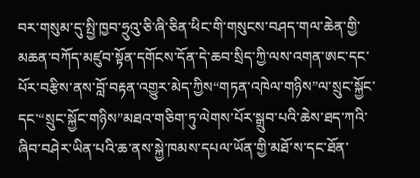བར་གསུམ་དུ་སྤྱི་ཁྱབ་ཧྲུའུ་ཅི་ཞི་ཅིན་ཕིང་གི་གསུངས་བཤད་གལ་ཆེན་གྱི་མཆན་བཀོད་མཛུབ་སྟོན་དགོངས་དོན་དེ་ཆབ་སྲིད་ཀྱི་ལས་འགན་ཨང་དང་པོར་བརྩིས་ནས་བློ་བརྟན་འགྱུར་མེད་ཀྱིས“གཏན་འཁེལ་གཉིས”ལ་སྲུང་སྐྱོང་དང་“སྲུང་སྐྱོང་གཉིས”མཐའ་གཅིག་ཏུ་ལེགས་པོར་སྒྲུབ་པའི་ཆེས་ཐད་ཀའི་ཞིབ་བཤེར་ཡིན་པའི་ཆ་ནས་སྐྱེ་ཁམས་དཔལ་ཡོན་གྱི་མཐོ་ས་དང་ཐོན་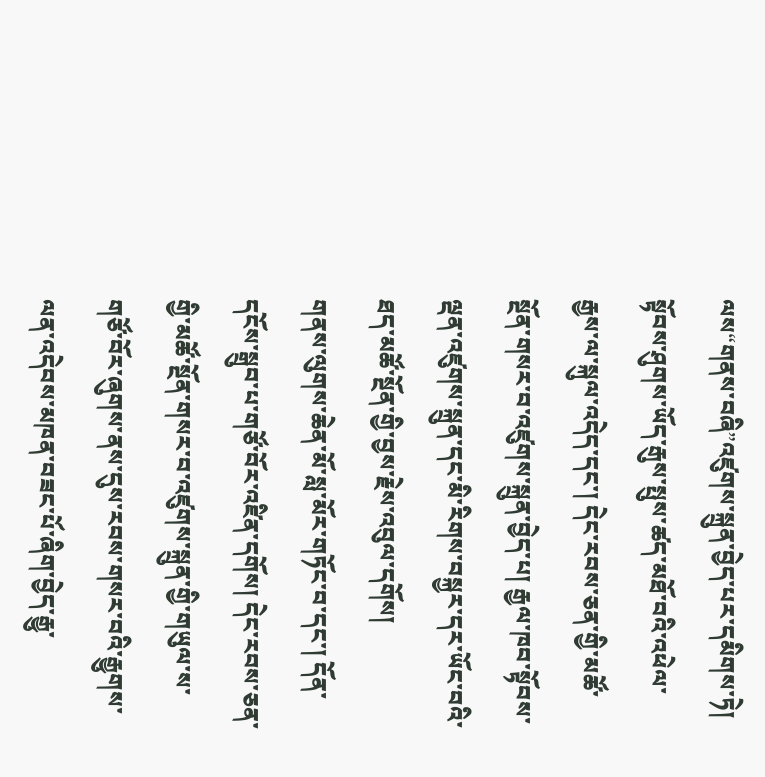ལས“གནས་བཞི”འཛུགས་སྐྲུན་བྱེད་པར་དམིགས་ཏེ། སྟོབས་ཤུགས་ཡོད་རྒུས་སྤུས་ཚད་མཐོ་བའི་འཕེལ་རྒྱས་ལ་སྐུལ་འདེད་དང་། དེང་རབས་ཅན་གྱི་མཚོ་སྔོན་གསར་བ་འཛུགས་སྐྲུན་བྱེད་པ། རྒྱལ་ཁབ་སྟོབས་ལྡན་འཛུགས་སྐྲུན་དང་མི་རིགས་བསྐྱར་དར་ཡོང་བའི་ཐད་མཚོ་སྔོན་གྱི་བྱས་རྗེས་འབུལ་དགོས།
གནས་ལུགས་ཆེན་མོ་སླ་མོར་གཏོང་བ་དང་། དོན་དངོས་སྒྲུབ་པ་གཙོ་བོར་འཛིན་དགོས། དེང་རབས་ཅན་གྱི་མཚོ་སྔོན་གསར་བ་འཛུགས་སྐྲུན་གྱི་གཡུལ་ས་གཙོ་བོར་ཞུགས་ནས་དུས་རབས་གསར་བའི་རྒྱུགས་ལན་འདེབས་མཁན་བཟང་པོ་ཞིག་བྱེད་རྒྱུ་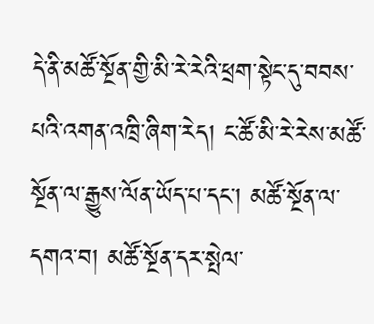དེ་ནི་མཚོ་སྔོན་གྱི་མི་རེ་རེའི་ཕྲག་སྟེང་དུ་བབས་པའི་འགན་འཁྲི་ཞིག་རེད། ང་ཚོ་མི་རེ་རེས་མཚོ་སྔོན་ལ་རྒྱུས་ལོན་ཡོད་པ་དང་། མཚོ་སྔོན་ལ་དགའ་བ། མཚོ་སྔོན་དར་སྤེལ་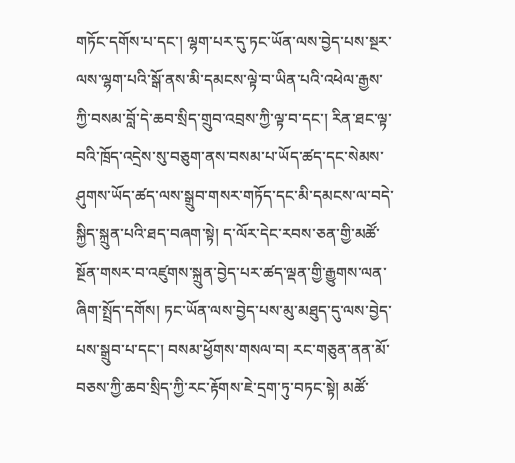གཏོང་དགོས་པ་དང་། ལྷག་པར་དུ་ཏང་ཡོན་ལས་བྱེད་པས་སྔར་ལས་ལྷག་པའི་སྒོ་ནས་མི་དམངས་ལྟེ་བ་ཡིན་པའི་འཕེལ་རྒྱས་ཀྱི་བསམ་བློ་དེ་ཆབ་སྲིད་གྲུབ་འབྲས་ཀྱི་ལྟ་བ་དང་། རིན་ཐང་ལྟ་བའི་ཁྲོད་འདྲེས་སུ་བཅུག་ནས་བསམ་པ་ཡོད་ཚད་དང་སེམས་ཤུགས་ཡོད་ཚད་ལས་སྒྲུབ་གསར་གཏོད་དང་མི་དམངས་ལ་བདེ་སྐྱིད་སྐྲུན་པའི་ཐད་བཞག་སྟེ། ད་ལོར་དེང་རབས་ཅན་གྱི་མཚོ་སྔོན་གསར་བ་འཛུགས་སྐྲུན་བྱེད་པར་ཚད་ལྡན་གྱི་རྒྱུགས་ལན་ཞིག་སྤྲོད་དགོས། ཏང་ཡོན་ལས་བྱེད་པས་མུ་མཐུད་དུ་ལས་བྱེད་པས་སྒྲུབ་པ་དང་། བསམ་ཕྱོགས་གསལ་བ། རང་གཅུན་ནན་མོ་བཅས་ཀྱི་ཆབ་སྲིད་ཀྱི་རང་རྟོགས་ཇེ་དྲག་ཏུ་བཏང་སྟེ། མཚོ་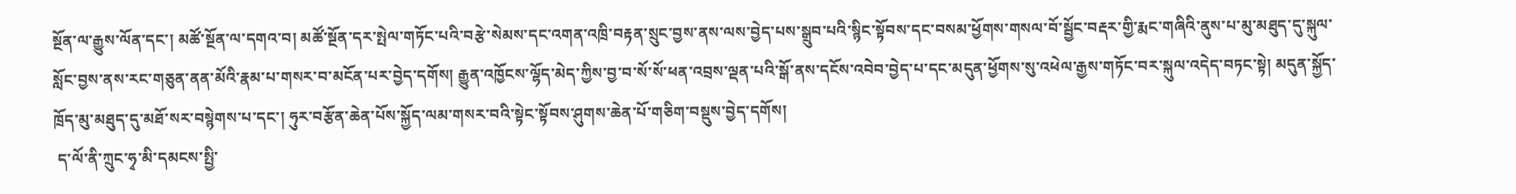སྔོན་ལ་རྒྱུས་ལོན་དང་། མཚོ་སྔོན་ལ་དགའ་བ། མཚོ་སྔོན་དར་སྤེལ་གཏོང་པའི་བརྩེ་སེམས་དང་འགན་འཁྲི་བརྟན་སྲུང་བྱས་ནས་ལས་བྱེད་པས་སྒྲུབ་པའི་སྙིང་སྟོབས་དང་བསམ་ཕྱོགས་གསལ་བོ་སྦྱོང་བརྡར་གྱི་རྨང་གཞིའི་ནུས་པ་མུ་མཐུད་དུ་སྐུལ་སློང་བྱས་ནས་རང་གཅུན་ནན་མོའི་རྣམ་པ་གསར་བ་མངོན་པར་བྱེད་དགོས། རྒྱུན་འཁྱོངས་ལྷོད་མེད་ཀྱིས་བྱ་བ་སོ་སོ་ཕན་འབྲས་ལྡན་པའི་སྒོ་ནས་དངོས་འབེབ་བྱེད་པ་དང་མདུན་ཕྱོགས་སུ་འཕེལ་རྒྱས་གཏོང་བར་སྐུལ་འདེད་བཏང་སྟེ། མདུན་སྐྱོད་ཁྲོད་མུ་མཐུད་དུ་མཐོ་སར་བསྙེགས་པ་དང་། ཧུར་བརྩོན་ཆེན་པོས་སྐྱོད་ལམ་གསར་བའི་སྟེང་སྟོབས་ཤུགས་ཆེན་པོ་གཅིག་བསྡུས་བྱེད་དགོས།
 ད་ལོ་ནི་ཀྲུང་ཧྭ་མི་དམངས་སྤྱི་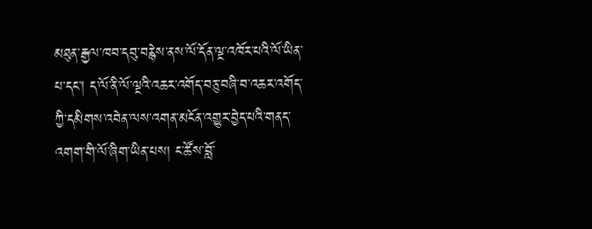མཐུན་རྒྱལ་ཁབ་དབུ་བརྙེས་ནས་ལོ་དོན་ལྔ་འཁོར་པའི་ལོ་ཡིན་པ་དང་། ད་ལོ་ནི་ལོ་ལྔའི་འཆར་འགོད་བཅུ་བཞི་བ་འཆར་འགོད་ཀྱི་དམིགས་འབེན་ལས་འགན་མངོན་འགྱུར་བྱེད་པའི་གནད་འགག་གི་ལོ་ཞིག་ཡིན་པས། ང་ཚོས་བློ་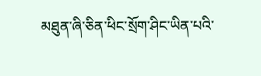མཐུན་ཞི་ཅིན་ཕིང་སྲོག་ཤིང་ཡིན་པའི་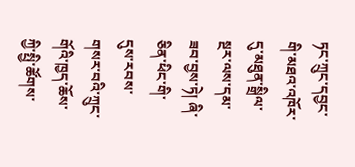ཏང་ཀྲུང་དབྱང་གི་མཐའ་འཁོར་དུ་མཐུན་སྒྲིལ་སྔར་ལས་དམ་ཟབ་བྱས་ཏེ། ཞི་ཅིན་ཕིང་གི་དུས་རབས་གསར་བའི་ཀྲུང་གོའི་ཁྱད་ཆོས་ཀྱི་སྤྱི་ཚོགས་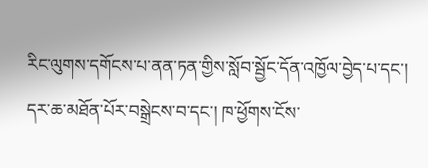རིང་ལུགས་དགོངས་པ་ནན་ཏན་གྱིས་སློབ་སྦྱོང་དོན་འཁྱོལ་བྱེད་པ་དང་། དར་ཆ་མཐོན་པོར་བསྒྲེངས་བ་དང་། ཁ་ཕྱོགས་ངོས་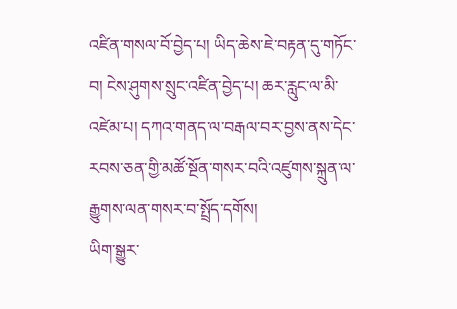འཛིན་གསལ་བོ་བྱེད་པ། ཡིད་ཆེས་ཇེ་བརྟན་དུ་གཏོང་བ། ངེས་ཤུགས་སྲུང་འཛིན་བྱེད་པ། ཆར་རླུང་ལ་མི་འཛེམ་པ། དཀའ་གནད་ལ་བརྒལ་བར་བྱས་ནས་དེང་རབས་ཅན་གྱི་མཚོ་སྔོན་གསར་བའི་འཛུགས་སྐྲུན་ལ་རྒྱུགས་ལན་གསར་བ་སྤྲོད་དགོས།
ཡིག་སྒྱུར་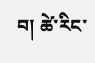བ། ཚེ་རིང་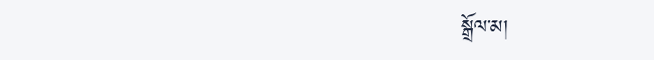སྒྲོལ་མ།